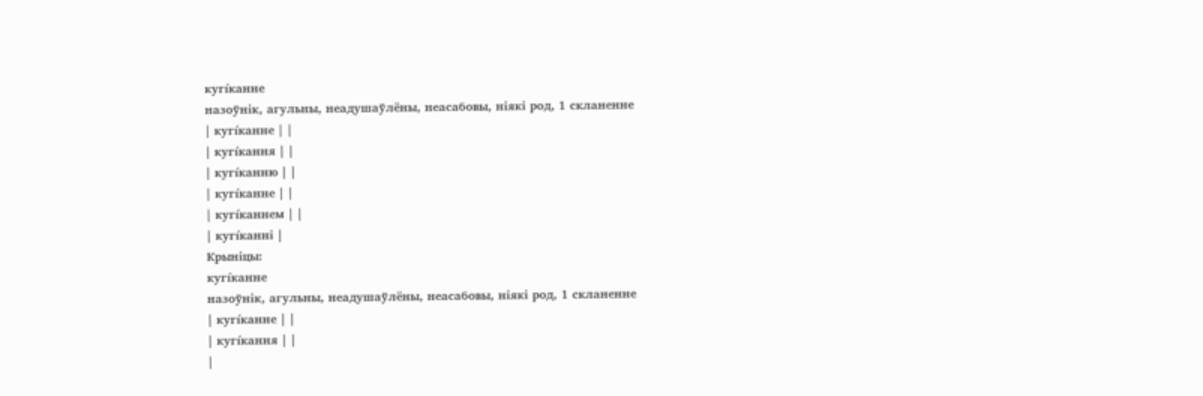кугі́канне
назоўнік, агульны, неадушаўлёны, неасабовы, ніякі род, 1 скланенне
| кугі́канне | |
| кугі́кання | |
| кугі́канню | |
| кугі́канне | |
| кугі́каннем | |
| кугі́канні |
Крыніцы:
кугі́канне
назоўнік, агульны, неадушаўлёны, неасабовы, ніякі род, 1 скланенне
| кугі́канне | |
| кугі́кання | |
|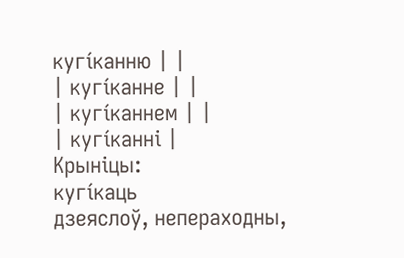кугі́канню | |
| кугі́канне | |
| кугі́каннем | |
| кугі́канні |
Крыніцы:
кугі́каць
дзеяслоў, непераходны,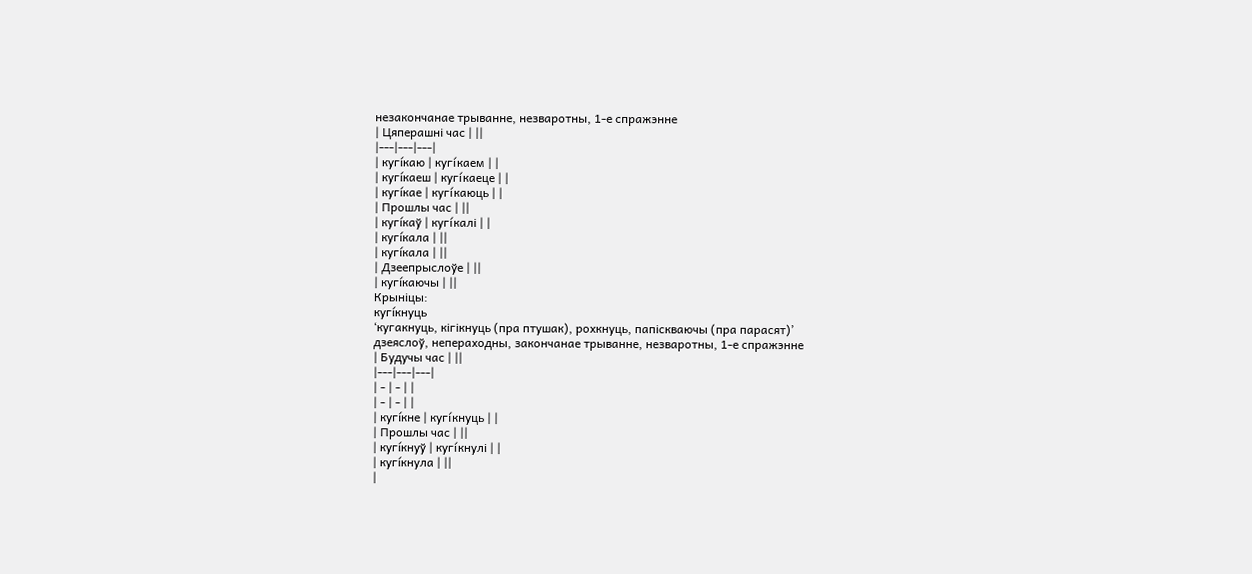незакончанае трыванне, незваротны, 1-е спражэнне
| Цяперашні час | ||
|---|---|---|
| кугі́каю | кугі́каем | |
| кугі́каеш | кугі́каеце | |
| кугі́кае | кугі́каюць | |
| Прошлы час | ||
| кугі́каў | кугі́калі | |
| кугі́кала | ||
| кугі́кала | ||
| Дзеепрыслоўе | ||
| кугі́каючы | ||
Крыніцы:
кугі́кнуць
‘кугакнуць, кігікнуць (пра птушак), рохкнуць, папіскваючы (пра парасят)’
дзеяслоў, непераходны, закончанае трыванне, незваротны, 1-е спражэнне
| Будучы час | ||
|---|---|---|
| - | - | |
| - | - | |
| кугі́кне | кугі́кнуць | |
| Прошлы час | ||
| кугі́кнуў | кугі́кнулі | |
| кугі́кнула | ||
|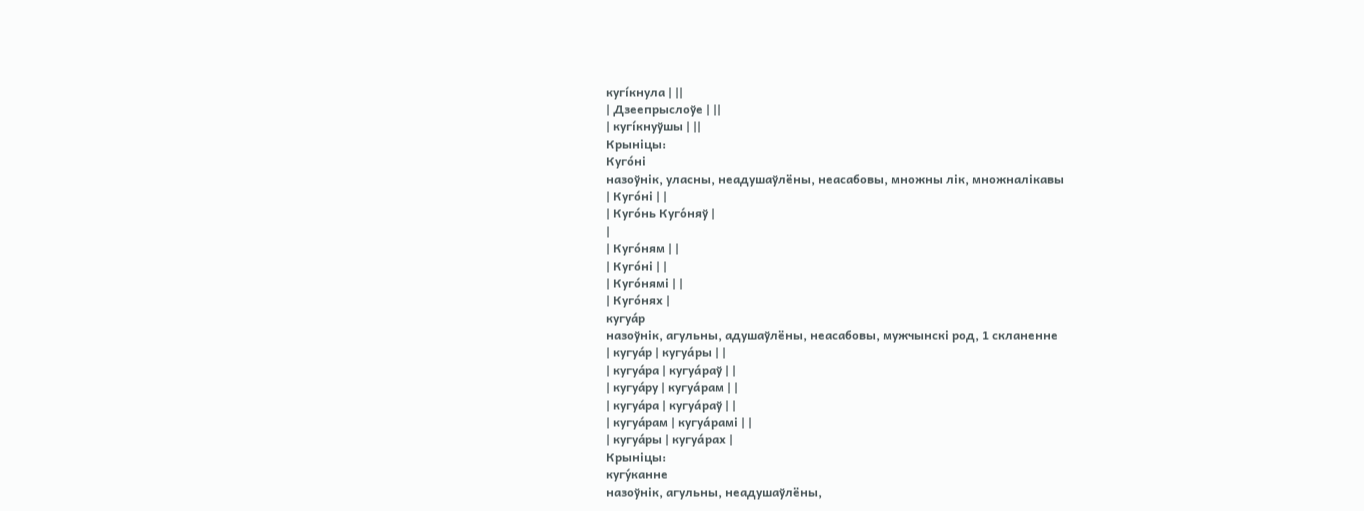кугі́кнула | ||
| Дзеепрыслоўе | ||
| кугі́кнуўшы | ||
Крыніцы:
Куго́ні
назоўнік, уласны, неадушаўлёны, неасабовы, множны лік, множналікавы
| Куго́ні | |
| Куго́нь Куго́няў |
|
| Куго́ням | |
| Куго́ні | |
| Куго́нямі | |
| Куго́нях |
кугуа́р
назоўнік, агульны, адушаўлёны, неасабовы, мужчынскі род, 1 скланенне
| кугуа́р | кугуа́ры | |
| кугуа́ра | кугуа́раў | |
| кугуа́ру | кугуа́рам | |
| кугуа́ра | кугуа́раў | |
| кугуа́рам | кугуа́рамі | |
| кугуа́ры | кугуа́рах |
Крыніцы:
кугу́канне
назоўнік, агульны, неадушаўлёны,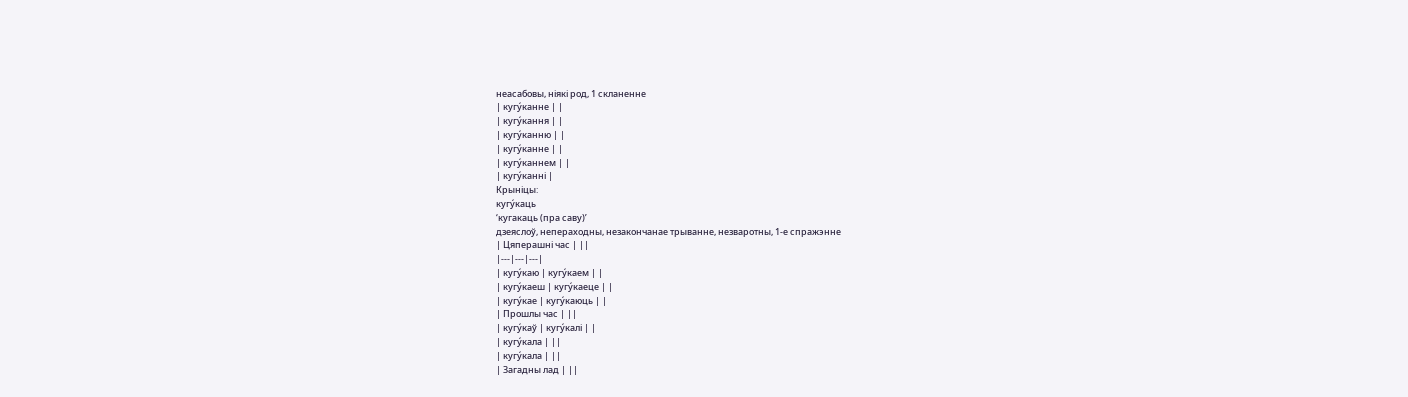неасабовы, ніякі род, 1 скланенне
| кугу́канне | |
| кугу́кання | |
| кугу́канню | |
| кугу́канне | |
| кугу́каннем | |
| кугу́канні |
Крыніцы:
кугу́каць
‘кугакаць (пра саву)’
дзеяслоў, непераходны, незакончанае трыванне, незваротны, 1-е спражэнне
| Цяперашні час | ||
|---|---|---|
| кугу́каю | кугу́каем | |
| кугу́каеш | кугу́каеце | |
| кугу́кае | кугу́каюць | |
| Прошлы час | ||
| кугу́каў | кугу́калі | |
| кугу́кала | ||
| кугу́кала | ||
| Загадны лад | ||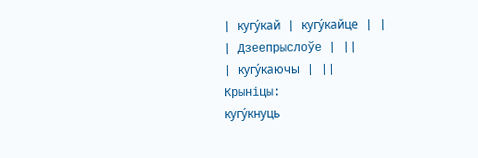| кугу́кай | кугу́кайце | |
| Дзеепрыслоўе | ||
| кугу́каючы | ||
Крыніцы:
кугу́кнуць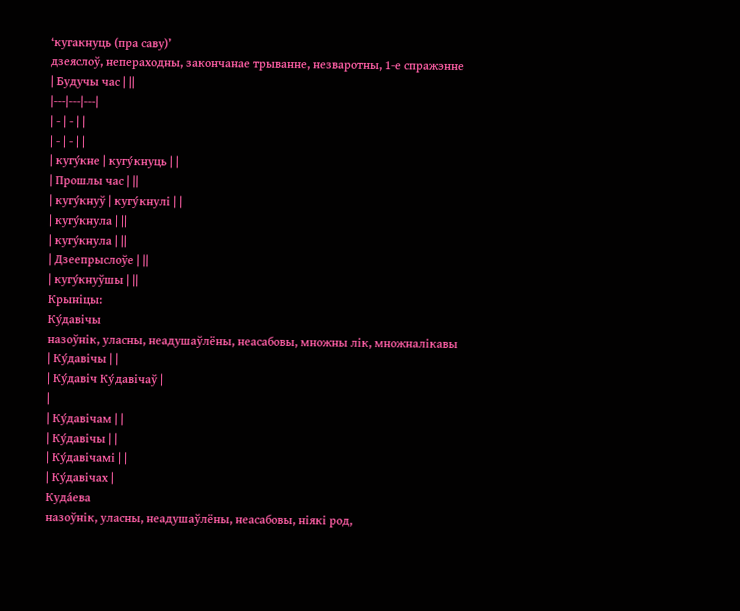‘кугакнуць (пра саву)’
дзеяслоў, непераходны, закончанае трыванне, незваротны, 1-е спражэнне
| Будучы час | ||
|---|---|---|
| - | - | |
| - | - | |
| кугу́кне | кугу́кнуць | |
| Прошлы час | ||
| кугу́кнуў | кугу́кнулі | |
| кугу́кнула | ||
| кугу́кнула | ||
| Дзеепрыслоўе | ||
| кугу́кнуўшы | ||
Крыніцы:
Ку́давічы
назоўнік, уласны, неадушаўлёны, неасабовы, множны лік, множналікавы
| Ку́давічы | |
| Ку́давіч Ку́давічаў |
|
| Ку́давічам | |
| Ку́давічы | |
| Ку́давічамі | |
| Ку́давічах |
Куда́ева
назоўнік, уласны, неадушаўлёны, неасабовы, ніякі род,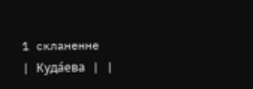1 скланенне
| Куда́ева | |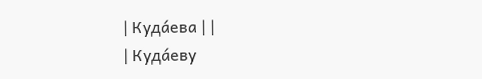| Куда́ева | |
| Куда́еву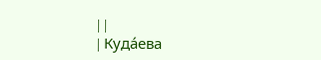| |
| Куда́ева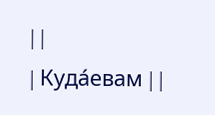| |
| Куда́евам | |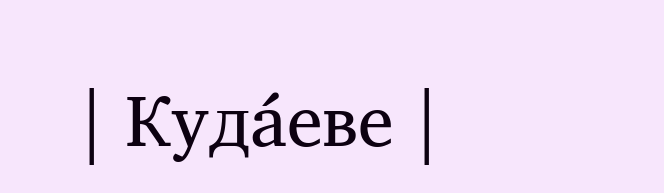| Куда́еве |